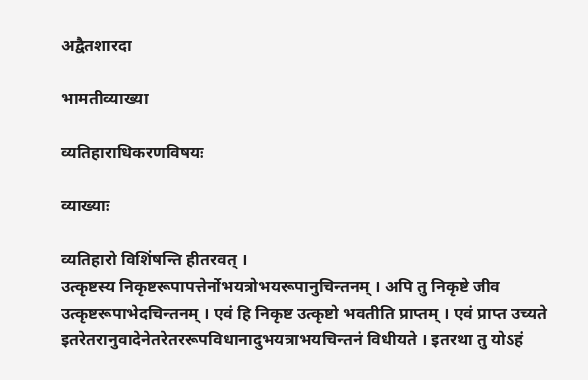अद्वैतशारदा

भामतीव्याख्या

व्यतिहाराधिकरणविषयः

व्याख्याः

व्यतिहारो विशिंषन्ति हीतरवत् ।
उत्कृष्टस्य निकृष्टरूपापत्तेर्नोभयत्रोभयरूपानुचिन्तनम् । अपि तु निकृष्टे जीव उत्कृष्टरूपाभेदचिन्तनम् । एवं हि निकृष्ट उत्कृष्टो भवतीति प्राप्तम् । एवं प्राप्त उच्यते इतरेतरानुवादेनेतरेतररूपविधानादुभयत्राभयचिन्तनं विधीयते । इतरथा तु योऽहं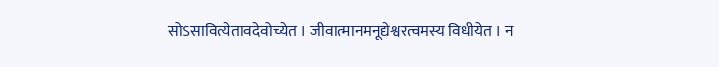सोऽसावित्येतावदेवोच्येत । जीवात्मानमनूद्येश्वरत्वमस्य विधीयेत । न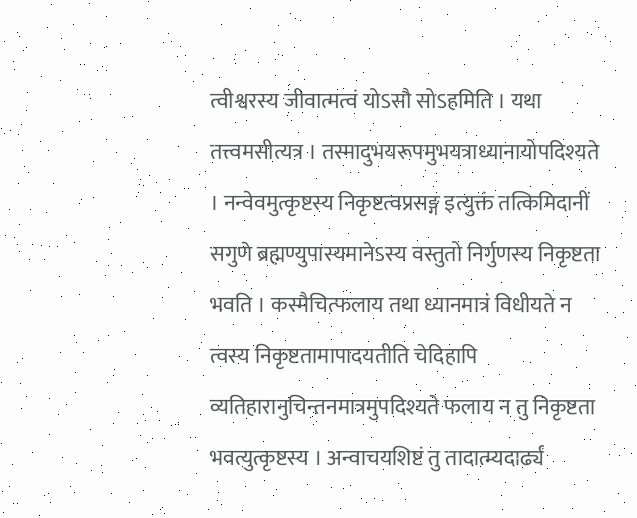त्वीश्वरस्य जीवात्मत्वं योऽसौ सोऽहमिति । यथा तत्त्वमसीत्यत्र । तस्मादुभयरूपमुभयत्राध्यानायोपदिश्यते । नन्वेवमुत्कृष्टस्य निकृष्टत्वप्रसङ्ग इत्युक्तं तत्किमिदानीं सगुणे ब्रह्मण्युपास्यमानेऽस्य वस्तुतो निर्गुणस्य निकृष्टता भवति । कस्मैचित्फलाय तथा ध्यानमात्रं विधीयते न त्वस्य निकृष्टतामापादयतीति चेदिहापि व्यतिहारानुचिन्तनमात्रमुपदिश्यते फलाय न तु निकृष्टता भवत्युत्कृष्टस्य । अन्वाचयशिष्टं तु तादात्म्यदार्ढ्यं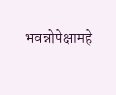भवन्नोपेक्षामहे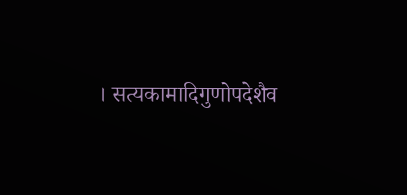। सत्यकामादिगुणोपदेशैव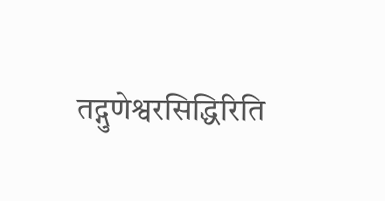तद्गुणेश्वरसिद्धिरिति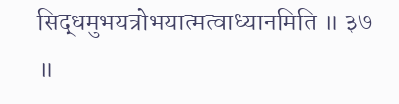सिद्धमुभयत्रोभयात्मत्वाध्यानमिति ॥ ३७ ॥